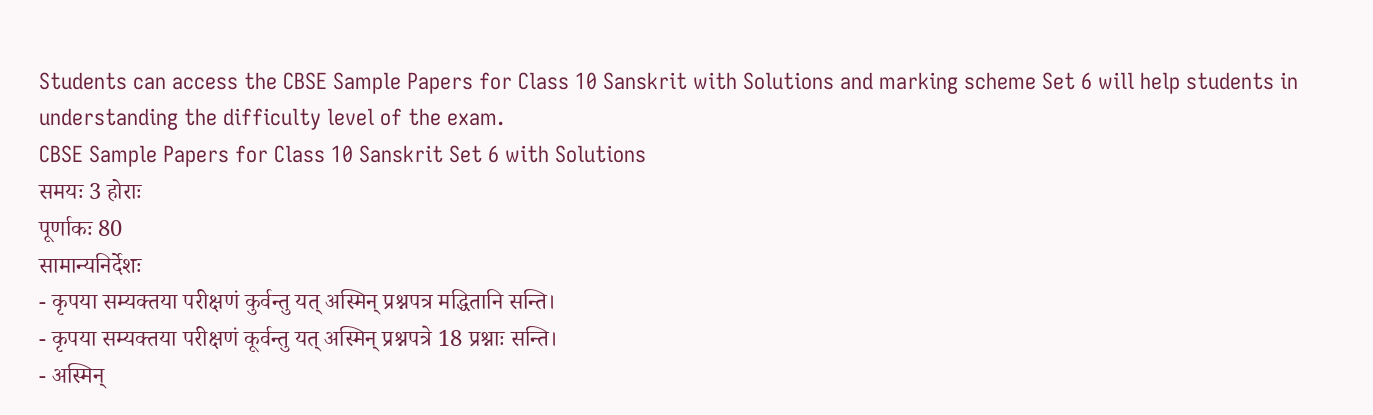Students can access the CBSE Sample Papers for Class 10 Sanskrit with Solutions and marking scheme Set 6 will help students in understanding the difficulty level of the exam.
CBSE Sample Papers for Class 10 Sanskrit Set 6 with Solutions
समयः 3 होराः
पूर्णाकः 80
सामान्यनिर्देशः
- कृपया सम्यक्तया परीक्षणं कुर्वन्तु यत् अस्मिन् प्रश्नपत्र मद्धितानि सन्ति।
- कृपया सम्यक्तया परीक्षणं कूर्वन्तु यत् अस्मिन् प्रश्नपत्रे 18 प्रश्नाः सन्ति।
- अस्मिन्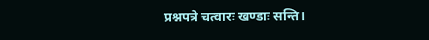प्रश्नपत्रे चत्वारः खण्डाः सन्ति।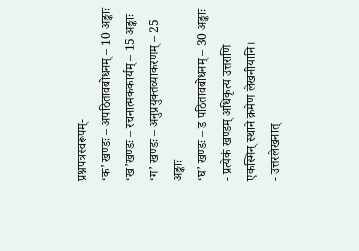प्रश्नपत्रस्वरूपम्-
‘क’ खण्डः – अपठितावबोधनम् – 10 अङ्काः
‘ख’खण्डः – रचनात्मककार्यम् – 15 अङ्काः
‘ग’ खण्डः – अनुप्रयुक्तव्याकरणम् – 25 अङ्काः
‘घ’ खण्डः – ड पठितावबोधनम् – 30 अङ्काः - प्रत्येकं खण्डम् अधिकृत्य उत्तराणि एकस्मिन् स्थाने क्रमेण लेखनीयानि।
- उत्तरलेखनात्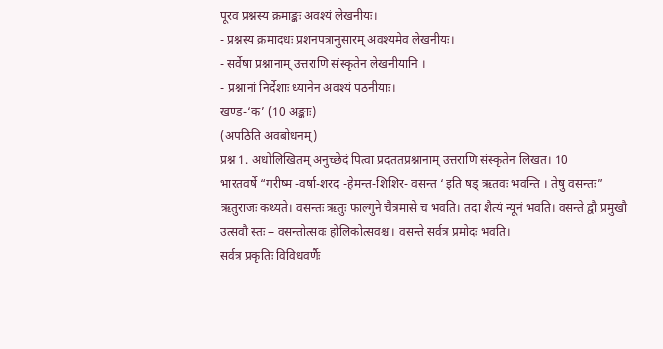पूरव प्रश्नस्य क्रमाङ्कः अवश्यं लेखनीयः।
- प्रश्नस्य क्रमादधः प्रशनपत्रानुसारम् अवश्यमेव लेखनीयः।
- सर्वेषा प्रश्नानाम् उत्तराणि संस्कृतेन लेखनीयानि ।
- प्रश्नानां निर्देशाः ध्यानेन अवश्यं पठनीयाः।
खण्ड-‘क’ (10 अङ्काः)
(अपठिति अवबोधनम्)
प्रश्न 1. अधोलिखितम् अनुच्छेदं पित्वा प्रदततप्रश्नानाम् उत्तराणि संस्कृतेन लिखत। 10
भारतवर्षे “गरीष्म -वर्षा-शरद -हेमन्त-शिशिर- वसन्त ‘ इति षड् ऋतवः भवन्ति । तेषु वसन्तः” ऋतुराजः कथ्यते। वसन्तः ऋतुः फाल्गुने चैत्रमासे च भवति। तदा शैत्यं न्यूनं भवति। वसन्ते द्वौ प्रमुखौ उत्सवौ स्तः – वसन्तोत्सवः होलिकोत्सवश्च। वसन्ते सर्वत्र प्रमोदः भवति।
सर्वत्र प्रकृतिः विविधवर्णैः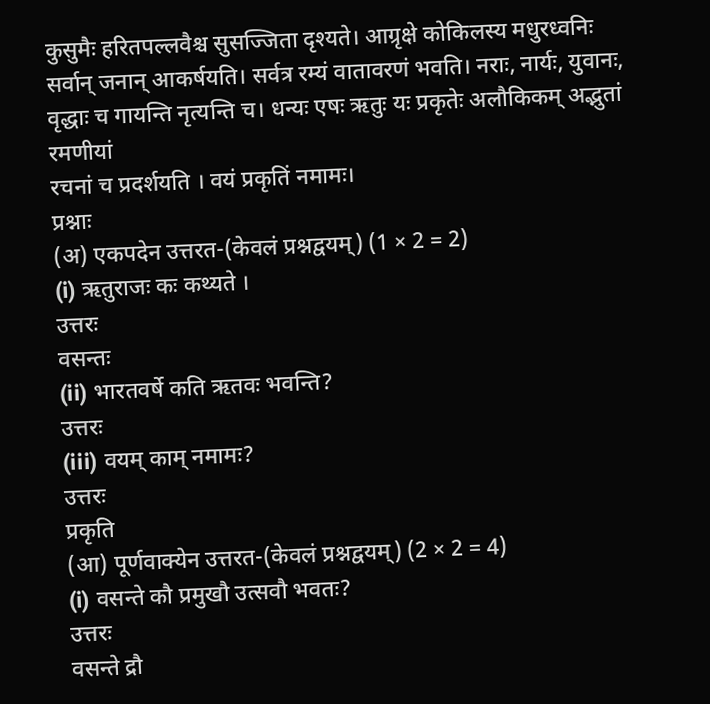कुसुमैः हरितपल्लवैश्च सुसज्जिता दृश्यते। आग्रृक्षे कोकिलस्य मधुरध्वनिः सर्वान् जनान् आकर्षयति। सर्वत्र रम्यं वातावरणं भवति। नराः, नार्यः, युवानः, वृद्धाः च गायन्ति नृत्यन्ति च। धन्यः एषः ऋतुः यः प्रकृतेः अलौकिकम् अद्भुतां रमणीयां
रचनां च प्रदर्शयति । वयं प्रकृतिं नमामः।
प्रश्नाः
(अ) एकपदेन उत्तरत-(केवलं प्रश्नद्वयम्) (1 × 2 = 2)
(i) ऋतुराजः कः कथ्यते ।
उत्तरः
वसन्तः
(ii) भारतवर्षे कति ऋतवः भवन्ति?
उत्तरः
(iii) वयम् काम् नमामः?
उत्तरः
प्रकृति
(आ) पूर्णवाक्येन उत्तरत-(केवलं प्रश्नद्वयम्) (2 × 2 = 4)
(i) वसन्ते कौ प्रमुखौ उत्सवौ भवतः?
उत्तरः
वसन्ते द्रौ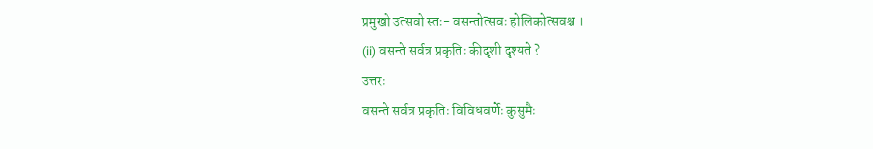प्रमुखो उत्सवो स्तः- वसन्तोत्सवः होलिकोत्सवश्च ।
(ii) वसन्ते सर्वत्र प्रकृतिः कीदृशी दृश्यते ?
उत्तरः
वसन्ते सर्वत्र प्रकृतिः विविधवर्णेः कुसुमैः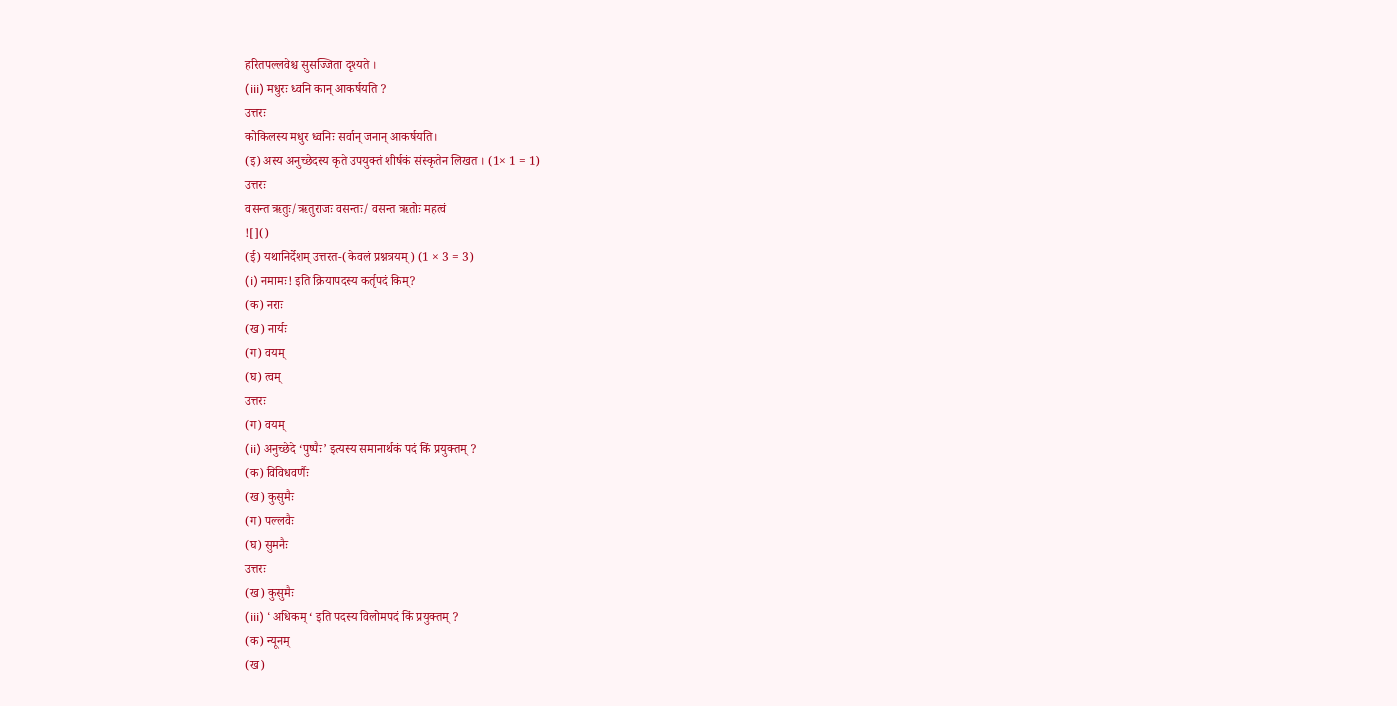हरितपल्लवेश्च सुसज्जिता दृश्यते ।
(iii) मधुरः ध्वनि कान् आकर्षयति ?
उत्तरः
कोकिलस्य मधुर ध्वनिः सर्वान् जनान् आकर्षयति।
(इ) अस्य अनुच्छेदस्य कृते उपयुक्तं शीर्षकं संस्कृतेन लिखत । (1× 1 = 1)
उत्तरः
वसन्त ऋतुः/ऋतुराजः वसन्तः/ वसन्त ऋतोः महत्वं
![]()
(ई) यथानिर्देशम् उत्तरत-(केवलं प्रश्नत्रयम्) (1 × 3 = 3)
(i) नमामः! इति क्रियापदस्य कर्तृपदं किम्?
(क) नराः
(ख) नार्यः
(ग) वयम्
(घ) त्वम्
उत्तरः
(ग) वयम्
(ii) अनुच्छेदे ‘पुष्पैः’ इत्यस्य समानार्थकं पदं किं प्रयुक्तम् ?
(क) विविधवर्णैः
(ख) कुसुमैः
(ग) पल्लवैः
(घ) सुमनैः
उत्तरः
(ख) कुसुमैः
(iii) ‘ अधिकम् ‘ इति पदस्य विलोमपदं किं प्रयुक्तम् ?
(क) न्यूनम्
(ख)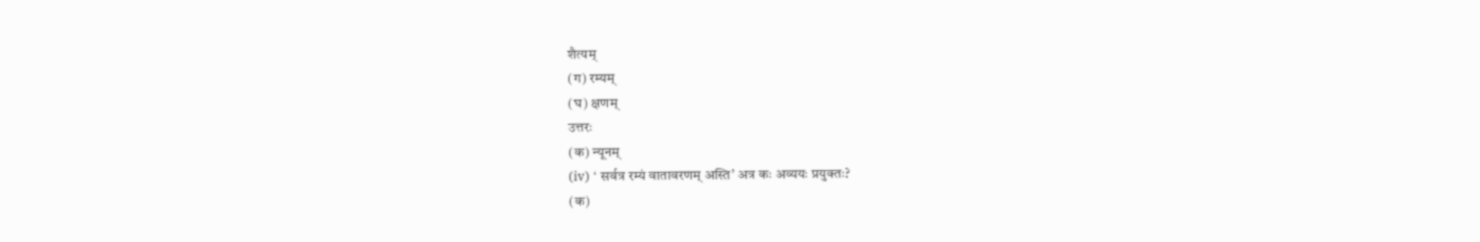शैत्यम्
(ग) रम्यम्
(घ) क्षणम्
उत्तरः
(क) न्यूनम्
(iv) ‘ सर्वत्र रम्यं वातावरणम् अस्ति’ अत्र कः अव्ययः प्रयुक्तः?
(क)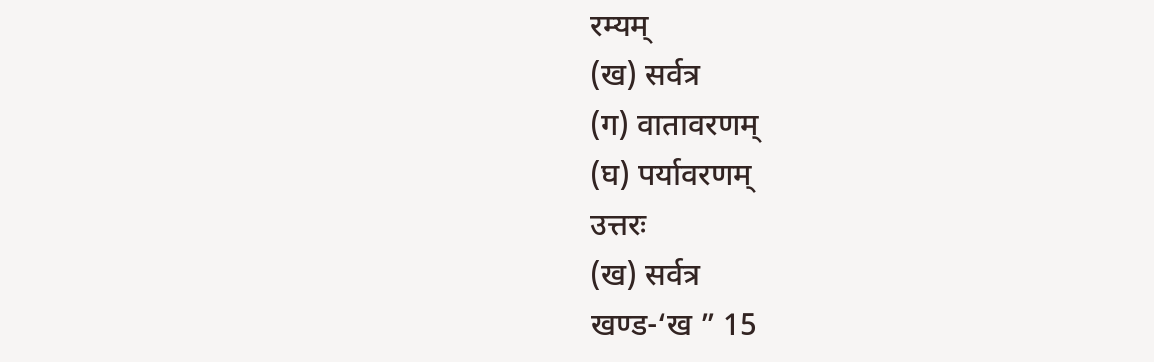रम्यम्
(ख) सर्वत्र
(ग) वातावरणम्
(घ) पर्यावरणम्
उत्तरः
(ख) सर्वत्र
खण्ड-‘ख ” 15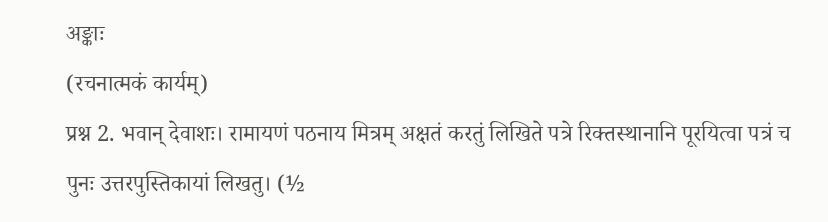अङ्काः
(रचनात्मकं कार्यम्)
प्रश्न 2. भवान् देवाशः। रामायणं पठनाय मित्रम् अक्षतं करतुं लिखिते पत्रे रिक्तस्थानानि पूरयित्वा पत्रं च पुनः उत्तरपुस्तिकायां लिखतु। (½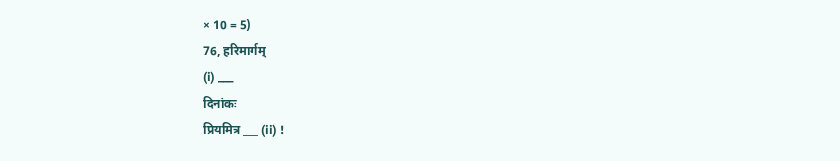× 10 = 5)
76, हरिमार्गम्
(i) ___
दिनांकः
प्रियमित्र ___ (ii) !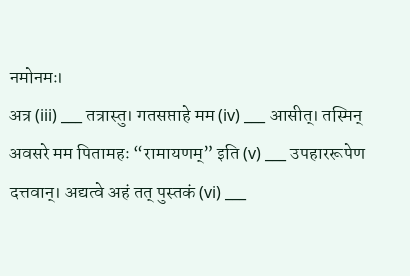नमोनमः।
अत्र (iii) ___ तत्रास्तु। गतसप्ताहे मम (iv) ___ आसीत्। तस्मिन् अवसरे मम पितामहः “रामायणम्” इति (v) ___ उपहाररूपेण
दत्तवान्। अद्यत्वे अहं तत् पुस्तकं (vi) ___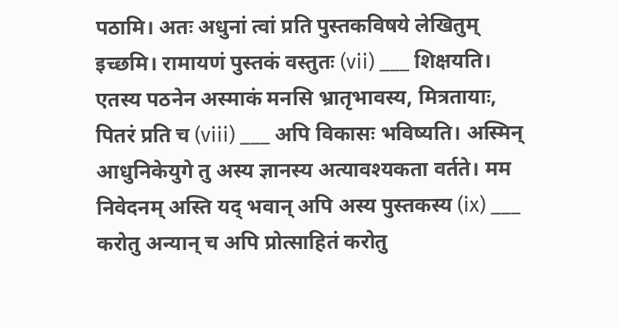पठामि। अतः अधुनां त्वां प्रति पुस्तकविषये लेखितुम् इच्छमि। रामायणं पुस्तकं वस्तुतः (vii) ___ शिक्षयति। एतस्य पठनेन अस्माकं मनसि भ्रातृभावस्य, मित्रतायाः, पितरं प्रति च (viii) ___ अपि विकासः भविष्यति। अस्मिन् आधुनिकेयुगे तु अस्य ज्ञानस्य अत्यावश्यकता वर्तते। मम निवेदनम् अस्ति यद् भवान् अपि अस्य पुस्तकस्य (ix) ___ करोतु अन्यान् च अपि प्रोत्साहितं करोतु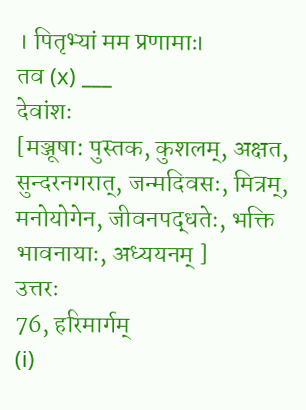। पितृभ्यां मम प्रणामाः।
तव (x) ___
देवांशः
[मञ्जूषा: पुस्तक, कुशलम्, अक्षत, सुन्दरनगरात्, जन्मदिवसः, मित्रम्, मनोयोगेन, जीवनपद्धतेः, भक्ति भावनायाः, अध्ययनम् ]
उत्तरः
76, हरिमार्गम्
(i)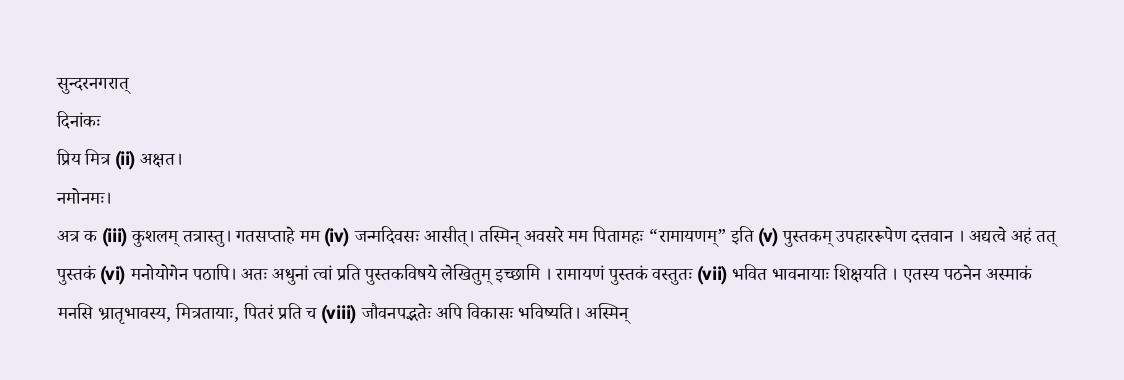सुन्दरनगरात्
दिनांकः
प्रिय मित्र (ii) अक्षत।
नमोनमः।
अत्र क (iii) कुशलम् तत्रास्तु। गतसप्ताहे मम (iv) जन्मदिवसः आसीत्। तस्मिन् अवसरे मम पितामहः “रामायणम्” इति (v) पुस्तकम् उपहाररूपेण दत्तवान । अद्यत्वे अहं तत् पुस्तकं (vi) मनोयोगेन पठापि। अतः अधुनां त्वां प्रति पुस्तकविषये लेखितुम् इच्छामि । रामायणं पुस्तकं वस्तुतः (vii) भवित भावनायाः शिक्षयति । एतस्य पठनेन अस्माकं मनसि भ्रातृभावस्य, मित्रतायाः, पितरं प्रति च (viii) जौवनपद्भतेः अपि विकासः भविष्यति। अस्मिन्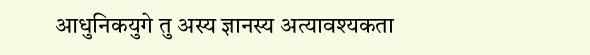आधुनिकयुगे तु अस्य ज्ञानस्य अत्यावश्यकता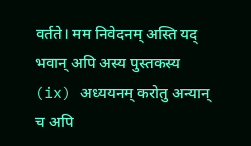वर्तते। मम निवेदनम् अस्ति यद् भवान् अपि अस्य पुस्तकस्य (ix) अध्ययनम् करोतु अन्यान् च अपि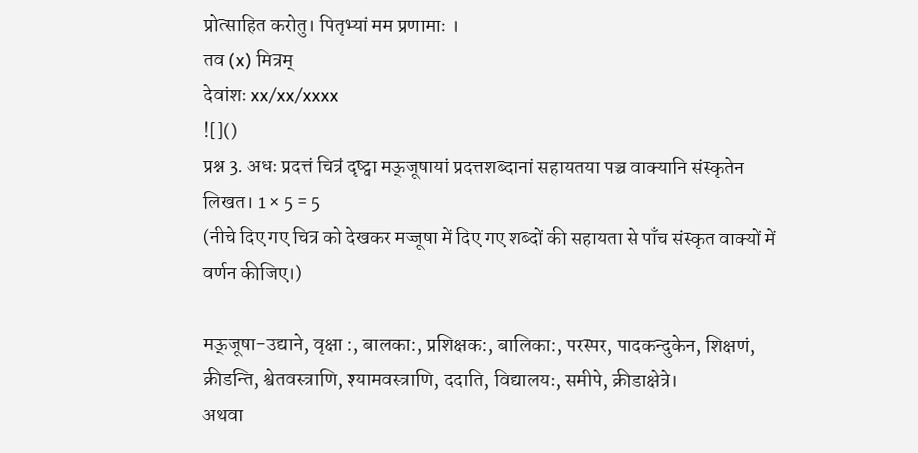प्रोत्साहित करोतु। पितृभ्यां मम प्रणामाः ।
तव (x) मित्रम्
देवांशः xx/xx/xxxx
![]()
प्रश्न 3. अधः प्रदत्तं चित्रं दृष्ट्वा मऊ्जूषायां प्रदत्तशब्दानां सहायतया पञ्च वाक्यानि संस्कृतेन लिखत। 1 × 5 = 5
(नीचे दिए गए चित्र को देखकर मज्जूषा में दिए गए शब्दों की सहायता से पाँच संस्कृत वाक्यों में वर्णन कीजिए।)

मऊ्जूषा-उद्याने, वृक्षा :, बालका:, प्रशिक्षक:, बालिका:, परस्पर, पादकन्दुकेन, शिक्षणं, क्रीडन्ति, श्वेतवस्त्राणि, श्यामवस्त्राणि, ददाति, विद्यालयः, समीपे, क्रीडाक्षेत्रे।
अथवा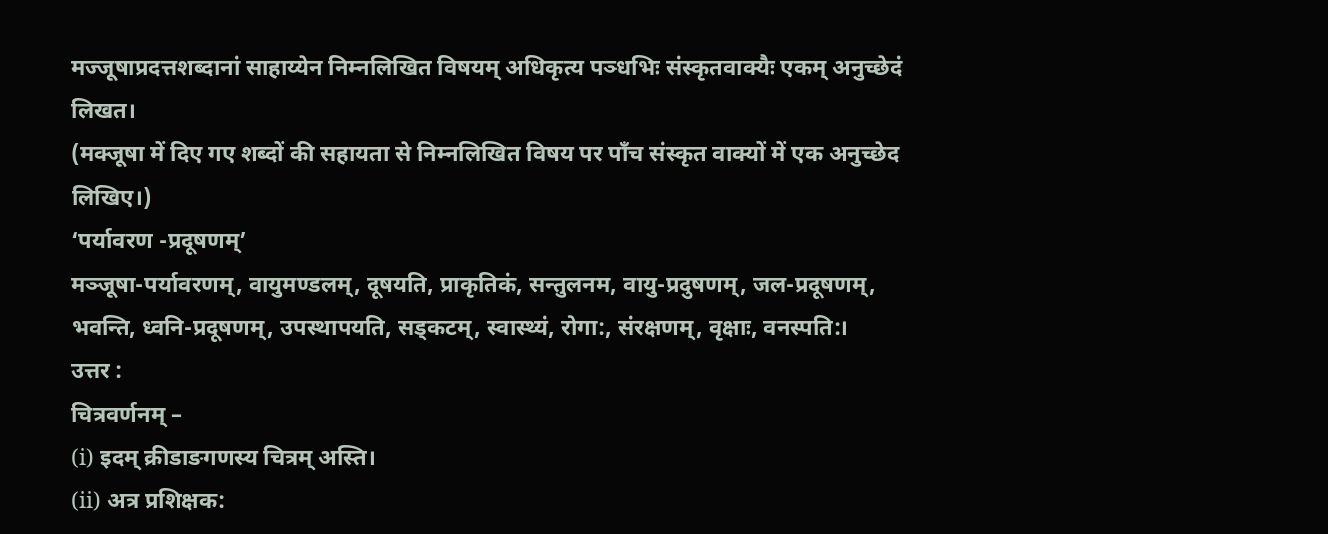मज्जूषाप्रदत्तशब्दानां साहाय्येन निम्नलिखित विषयम् अधिकृत्य पञ्धभिः संस्कृतवाक्यैः एकम् अनुच्छेदं लिखत।
(मक्जूषा में दिए गए शब्दों की सहायता से निम्नलिखित विषय पर पाँच संस्कृत वाक्यों में एक अनुच्छेद लिखिए।)
‘पर्यावरण -प्रदूषणम्’
मञ्जूषा-पर्यावरणम्, वायुमण्डलम्, दूषयति, प्राकृतिकं, सन्तुलनम, वायु-प्रदुषणम्, जल-प्रदूषणम्, भवन्ति, ध्वनि-प्रदूषणम्, उपस्थापयति, सड्कटम्, स्वास्थ्यं, रोगा:, संरक्षणम्, वृक्षाः, वनस्पति:।
उत्तर :
चित्रवर्णनम् –
(i) इदम् क्रीडाङगणस्य चित्रम् अस्ति।
(ii) अत्र प्रशिक्षक: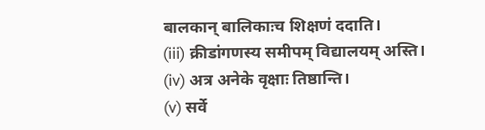बालकान् बालिकाःच शिक्षणं ददाति।
(iii) क्रीडांगणस्य समीपम् विद्यालयम् अस्ति।
(iv) अत्र अनेके वृक्षाः तिष्ठान्ति।
(v) सर्वे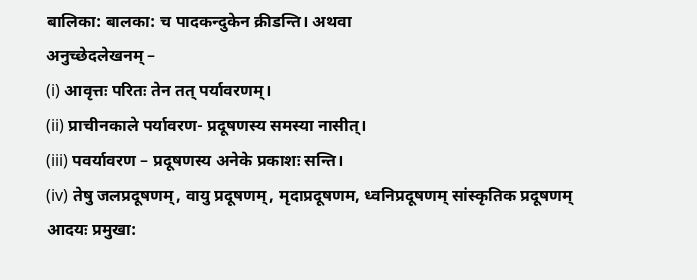बालिका: बालका: च पादकन्दुकेन क्रीडन्ति। अथवा
अनुच्छेदलेखनम् –
(i) आवृत्तः परितः तेन तत् पर्यावरणम्।
(ii) प्राचीनकाले पर्यावरण- प्रदूषणस्य समस्या नासीत्।
(iii) पवर्यावरण – प्रदूषणस्य अनेके प्रकाशः सन्ति।
(iv) तेषु जलप्रदूषणम्, वायु प्रदूषणम्, मृदाप्रदूषणम, ध्वनिप्रदूषणम् सांस्कृतिक प्रदूषणम् आदयः प्रमुखा: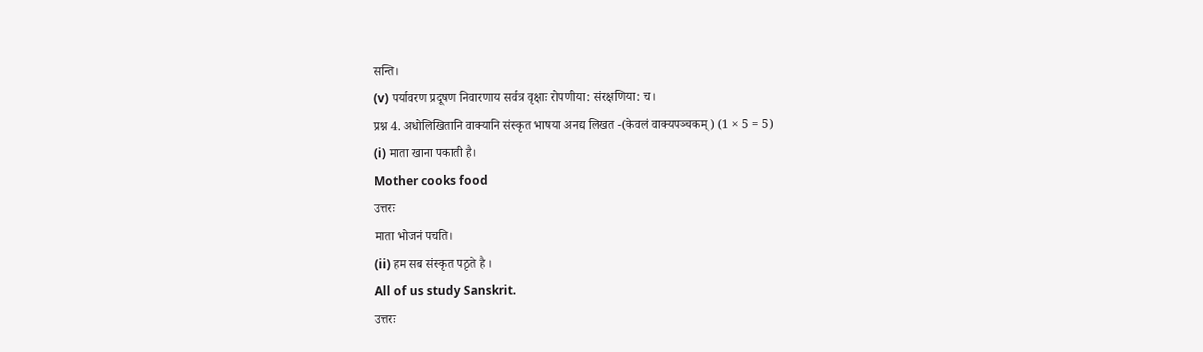सन्ति।
(v) पर्यावरण प्रदूषण निवारणाय सर्वत्र वृक्षाः रोपणीया: संरक्षणिया: च।
प्रश्न 4. अधोलिखितानि वाक्यानि संस्कृत भाषया अनद्य लिखत -(केवलं वाक्यपञ्चकम्) (1 × 5 = 5)
(i) माता खाना पकाती है।
Mother cooks food
उत्तरः
माता भोजनं पचति।
(ii) हम सब संस्कृत पठृते है ।
All of us study Sanskrit.
उत्तरः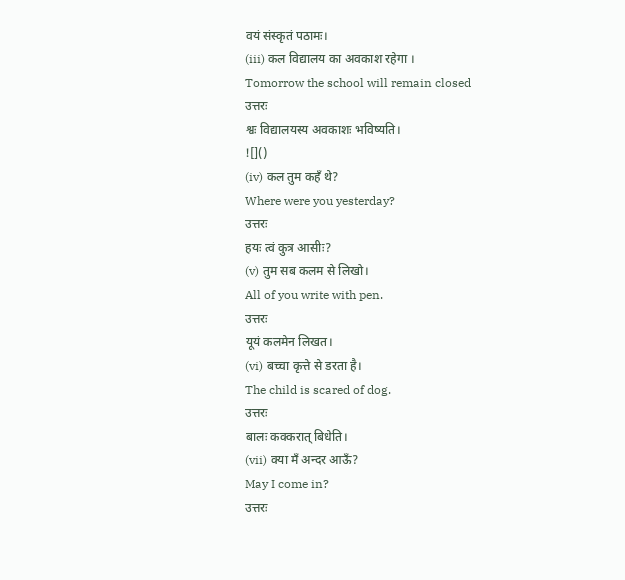वयं संस्कृतं पठामः।
(iii) कल विद्यालय का अवकाश रहेगा ।
Tomorrow the school will remain closed
उत्तरः
श्वः विद्यालयस्य अवकाशः भविष्यति।
![]()
(iv) कल तुम कहँ थे?
Where were you yesterday?
उत्तरः
हयः त्वं कुत्र आसीः?
(v) तुम सब कलम से लिखो।
All of you write with pen.
उत्तरः
यूयं कलमेन लिखत।
(vi) बच्चा कृत्ते से डरता है।
The child is scared of dog.
उत्तरः
बालः कक्करात् बिधेति।
(vii) क्या मँ अन्दर आऊँ?
May I come in?
उत्तरः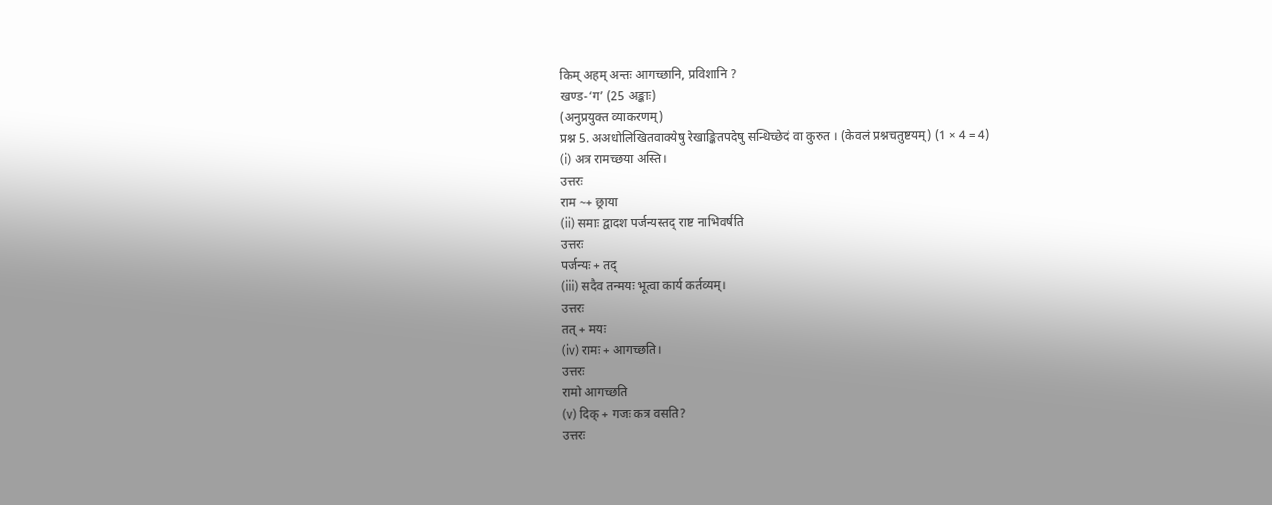किम् अहम् अन्तः आगच्छानि, प्रविशानि ?
खण्ड-‘ग’ (25 अङ्काः)
(अनुप्रयुक्त व्याकरणम्)
प्रश्न 5. अअधोलिखितवाक्येषु रेखाङ्कितपदेषु सन्धिच्छेदं वा कुरुत । (केवलं प्रश्नचतुष्टयम्) (1 × 4 = 4)
(i) अत्र रामच्छया अस्ति।
उत्तरः
राम ~+ छ्राया
(ii) समाः द्वादश पर्जन्यस्तद् राष्ट नाभिवर्षति
उत्तरः
पर्जन्यः + तद्
(iii) सदैव तन्मयः भूत्वा कार्य कर्तव्यम्।
उत्तरः
तत् + मयः
(iv) रामः + आगच्छति।
उत्तरः
रामो आगच्छति
(v) दिक् + गजः कत्र वसति?
उत्तरः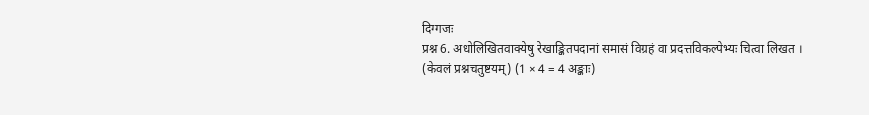दिग्गजः
प्रश्न 6. अधोलिखितवाक्येषु रेखाङ्कितपदानां समासं विग्रहं वा प्रदत्तविकल्पेभ्यः चित्वा लिखत ।
(केवलं प्रश्नचतुष्टयम्) (1 × 4 = 4 अङ्काः)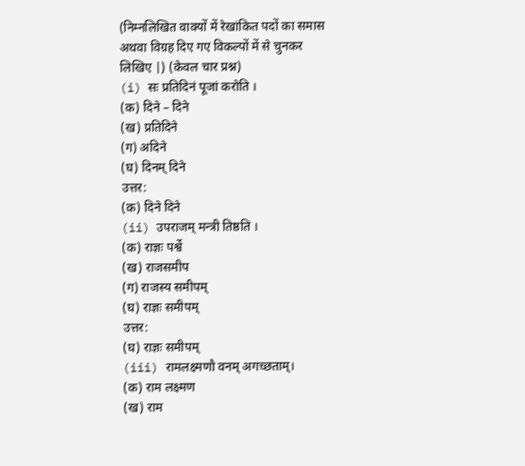(निम्नलिखित वाक्यों में रेखांकित पदों का समास अथवा विग्रह दिए गए विकल्पों में से चुनकर लिखिए |) (केवल चार प्रश्न)
(i) सः प्रतिदिनं पूजां करोति ।
(क) दिने – दिने
(ख) प्रतिदिने
(ग) अदिने
(घ) दिनम् दिने
उत्तर:
(क) दिने दिने
(ii) उपराजम् मन्त्री तिष्ठति ।
(क) राज्ञः पर्श्वे
(ख) राजसमीप
(ग) राजस्य समीपम्
(घ) राज्ञः समीपम्
उत्तर:
(घ) राज्ञः समीपम्
(iii) रामलक्ष्मणौ वनम् अगच्छताम्।
(क) राम लक्ष्मण
(ख) राम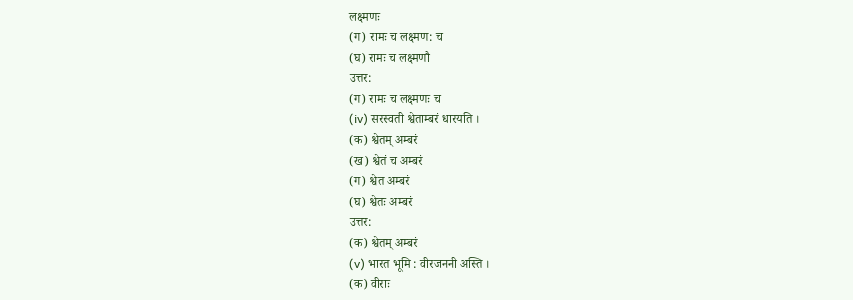लक्ष्मणः
(ग) रामः च लक्ष्मण: च
(घ) रामः च लक्ष्मणौ
उत्तर:
(ग) रामः च लक्ष्मणः च
(iv) सरस्वती श्वेताम्बरं धारयति ।
(क) श्वेतम् अम्बरं
(ख) श्वेतं च अम्बरं
(ग) श्वेत अम्बरं
(घ) श्वेतः अम्बरं
उत्तर:
(क) श्वेतम् अम्बरं
(v) भारत भूमि : वीरजननी अस्ति ।
(क) वीराः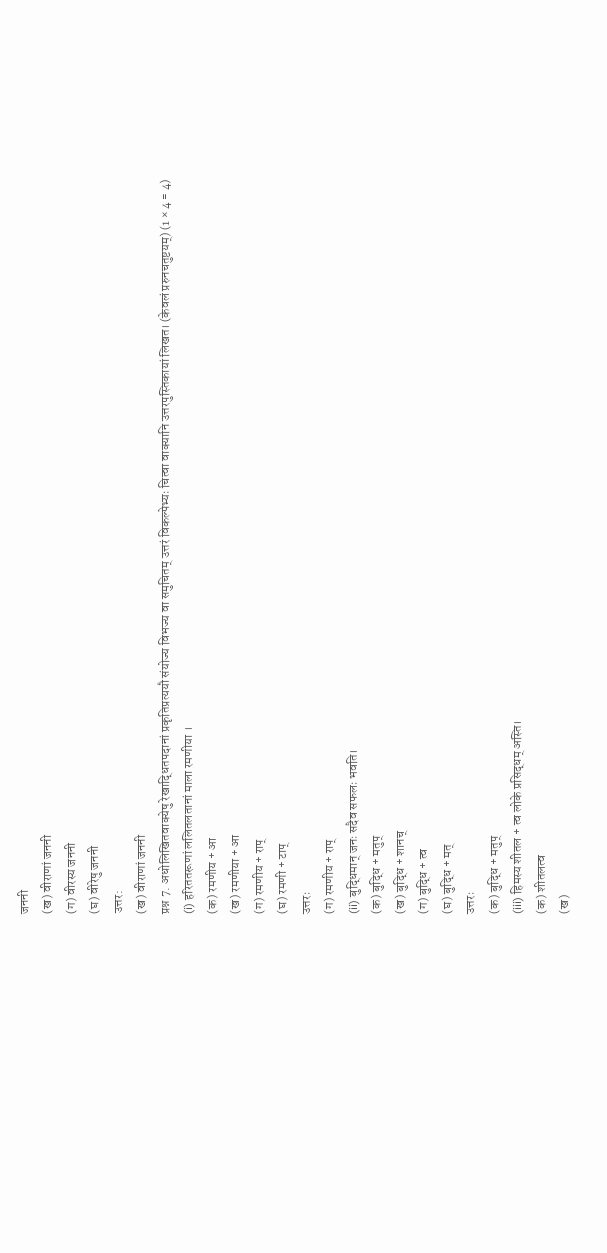जननी
(ख) वीराणां जननी
(ग) वीरस्य जननी
(घ) वीरेषु जननी
उत्तर:
(ख) वीराणां जननी
प्रश्न 7. अधोलिखितवाक्येषु रेखाद्धितपदानां प्रकृतिप्रत्ययौ संयोज्य विभज्य वा समुचितम् उत्तरं विकल्पेभ्यः चित्वा वाक्यानि उत्तरपुस्तिकायां लिखत। (केवलं प्ररुनचतुष्टयम्) (1 × 4 = 4)
(i) हरिततरूणां ललितलतानां माला रमणीया ।
(क) रमणीय + आ
(ख) रमणीया + आ
(ग) रमणीय + राप्
(घ) रमणी + टाप्
उत्तरः
(ग) रमणीय + राप्
(ii) बुद्धिमान् जनः सदैव सफलः भवति।
(क) बुद्धि + मतुप्
(ख) बुद्धि + शानच्
(ग) बुद्धि + त्व
(घ) बुद्धि + मत्
उत्तरः
(क) बुद्धि + मतुप्
(iii) हिमस्य शीतल + त्व लोके प्रसिद्धम् अस्ति।
(क) शीतलत्व
(ख)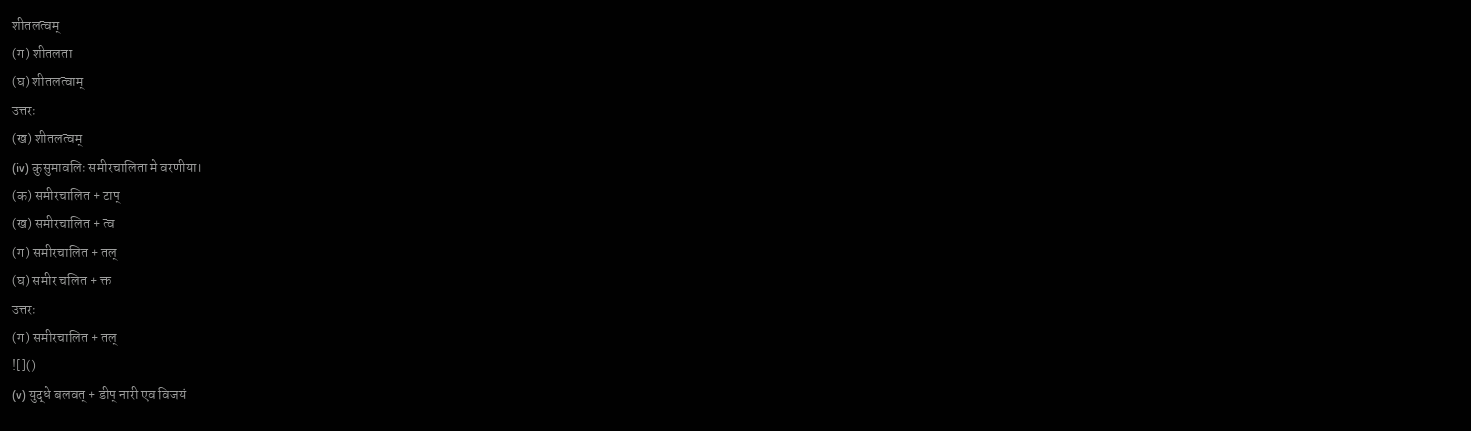शीतलत्वम्
(ग) शीतलता
(घ) शीतलत्वाम्
उत्तरः
(ख) शीतलत्वम्
(iv) कुसुमावलिः समीरचालिता मे वरणीया।
(क) समीरचालित + टाप्
(ख) समीरचालित + त्व
(ग) समीरचालित + तल्
(घ) समीर चलित + क्त
उत्तरः
(ग) समीरचालित + तल्
![]()
(v) युद्धे बलवत् + डीप् नारी एव विजयं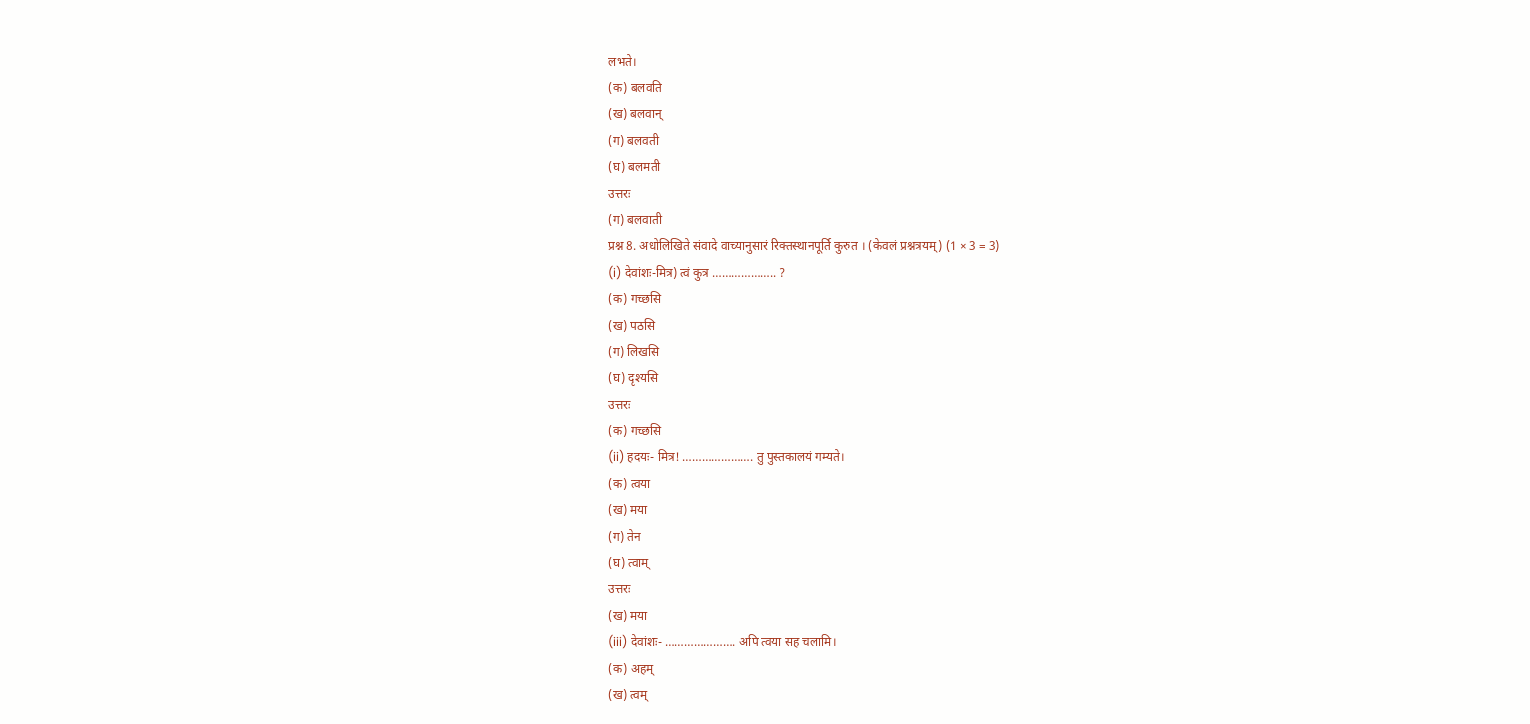लभते।
(क) बलवति
(ख) बलवान्
(ग) बलवती
(घ) बलमती
उत्तरः
(ग) बलवाती
प्रश्न 8. अधोलिखिते संवादे वाच्यानुसारं रिक्तस्थानपूर्ति कुरुत । (केवलं प्रश्नत्रयम्) (1 × 3 = 3)
(i) देवांशः-मित्र) त्वं कुत्र ……………….. ?
(क) गच्छसि
(ख) पठसि
(ग) लिखसि
(घ) दृश्यसि
उत्तरः
(क) गच्छसि
(ii) हदयः- मित्र! …………………. तु पुस्तकालयं गम्यते।
(क) त्वया
(ख) मया
(ग) तेन
(घ) त्वाम्
उत्तरः
(ख) मया
(iii) देवांशः- …………………. अपि त्वया सह चलामि।
(क) अहम्
(ख) त्वम्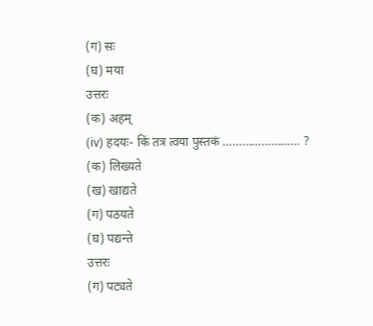(ग) सः
(घ) मया
उत्तरः
(क) अहम्
(iv) हदयः- किं तत्र त्वया पुस्तकं …………………… ?
(क) लिख्यते
(ख) खाद्यते
(ग) पठयते
(घ) पद्यन्ते
उत्तरः
(ग) पट्यते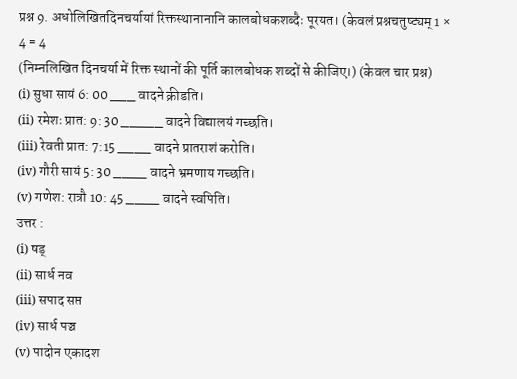प्रश्न 9. अधोलिखितदिनचर्यायां रिक्तस्थानानानि कालबोधकशब्दैः पूरयत। (केवलं प्रश्नचतुष्ट्यम् 1 × 4 = 4
(निम्नलिखित दिनचर्या में रिक्त स्थानों की पूर्ति कालबोधक शब्दों से कीजिए।) (केवल चार प्रश्न)
(i) सुधा सायं 6: 00 ___ वादने क्रीडति।
(ii) रमेशः प्रात: 9: 30 _____ वादने विद्यालयं गच्छति।
(iii) रेवती प्रात: 7:15 ____ वादने प्रातराशं करोति।
(iv) गौरी सायं 5: 30 ____ वादने भ्रमणाय गच्छति।
(v) गणेश: रात्रौ 10: 45 ____ वादने स्वपिति।
उत्तर :
(i) षड्
(ii) सार्ध नव
(iii) सपाद सप्त
(iv) सार्ध पञ्च
(v) पादोन एकादश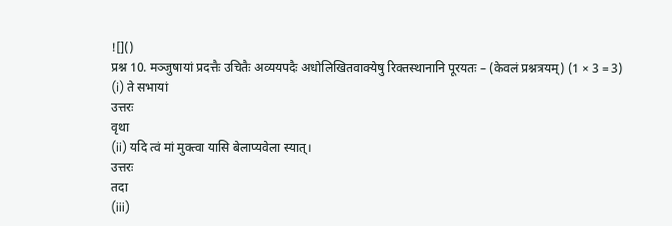![]()
प्रश्न 10. मञ्जुषायां प्रदत्तैः उचितैः अव्ययपदैः अधोलिखितवाक्येषु रिक्तस्थानानि पूरयतः – (केवलं प्रश्नत्रयम्) (1 × 3 = 3)
(i) ते सभायां
उत्तरः
वृथा
(ii) यदि त्वं मां मुक्त्वा यासि बेलाप्यवेला स्यात्।
उत्तरः
तदा
(iii)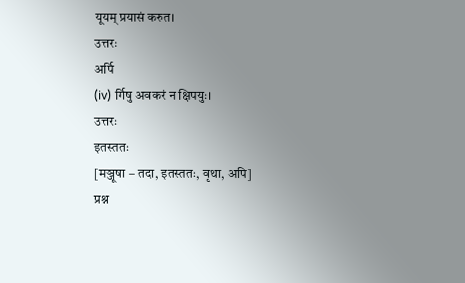यूयम् प्रयासं करुत।
उत्तरः
अर्पि
(iv) र्गिषु अवकरं न क्षिपयुः।
उत्तरः
इतस्ततः
[मञ्जूषा – तदा, इतस्ततः, वृथा, अपि]
प्रश्न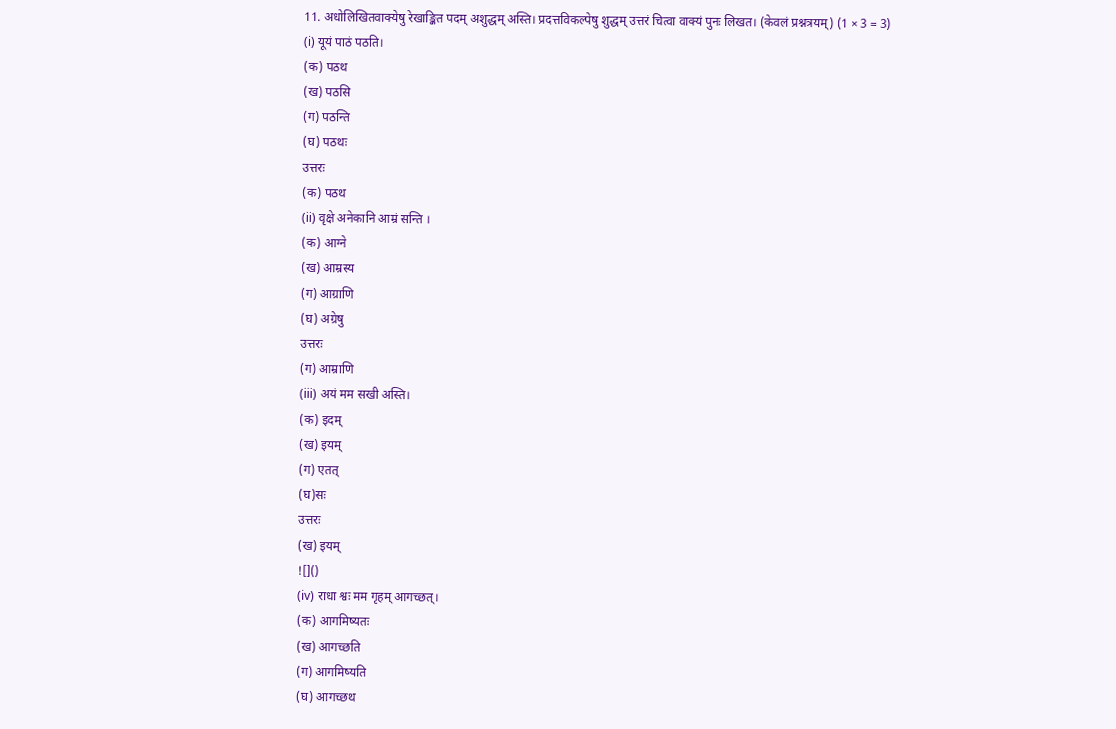11. अधोलिखितवाक्येषु रेखाङ्कित पदम् अशुद्धम् अस्ति। प्रदत्तविकल्पेषु शुद्धम् उत्तरं चित्वा वाक्यं पुनः लिखत। (केवलं प्रश्नत्रयम्) (1 × 3 = 3)
(i) यूयं पाठं पठति।
(क) पठथ
(ख) पठसि
(ग) पठन्ति
(घ) पठथः
उत्तरः
(क) पठथ
(ii) वृक्षे अनेकानि आम्रं सन्ति ।
(क) आग्ने
(ख) आम्रस्य
(ग) आग्राणि
(घ) अग्रेषु
उत्तरः
(ग) आम्राणि
(iii) अयं मम सखी अस्ति।
(क) इदम्
(ख) इयम्
(ग) एतत्
(घ)सः
उत्तरः
(ख) इयम्
![]()
(iv) राधा श्वः मम गृहम् आगच्छत्।
(क) आगमिष्यतः
(ख) आगच्छति
(ग) आगमिष्यति
(घ) आगच्छथ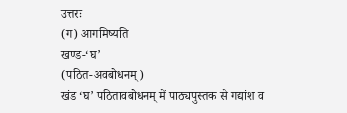उत्तरः
(ग) आगमिष्यति
खण्ड-‘घ’
(पठित-अवबोधनम्)
खंड ‘घ’ पठितावबोधनम् में पाठ्यपुस्तक से गद्यांश व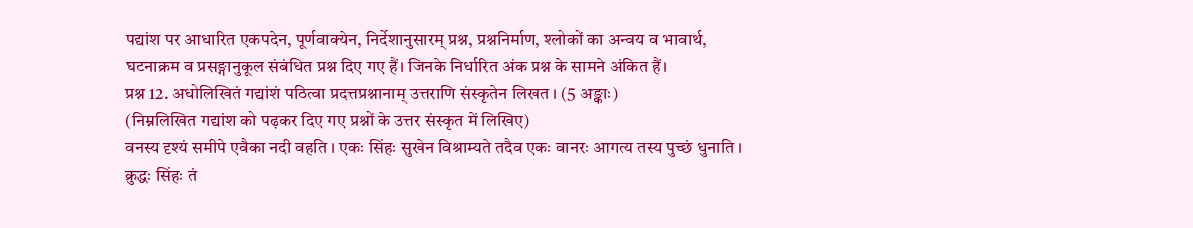पद्यांश पर आधारित एकपदेन, पूर्णवाक्येन, निर्देशानुसारम् प्रश्न, प्रश्ननिर्माण, श्लोकों का अन्वय व भावार्थ, घटनाक्रम व प्रसङ्गानुकूल संबंधित प्रश्न दिए गए हैं। जिनके निर्धारित अंक प्रश्न के सामने अंकित हैं।
प्रश्न 12. अधोलिखितं गद्यांशं पठित्वा प्रदत्तप्रश्नानाम् उत्तराणि संस्कृतेन लिखत । (5 अङ्काः)
(निम्नलिखित गद्यांश को पढ़कर दिए गए प्रश्नों के उत्तर संस्कृत में लिखिए)
वनस्य दृश्यं समीपे एवैका नदी वहति । एकः सिंहः सुखेन विश्राम्यते तदैव एकः वानरः आगत्य तस्य पुच्छं धुनाति । क्रुद्धः सिंहः तं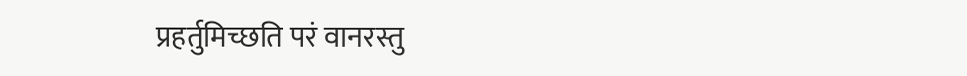प्रहर्तुमिच्छति परं वानरस्तु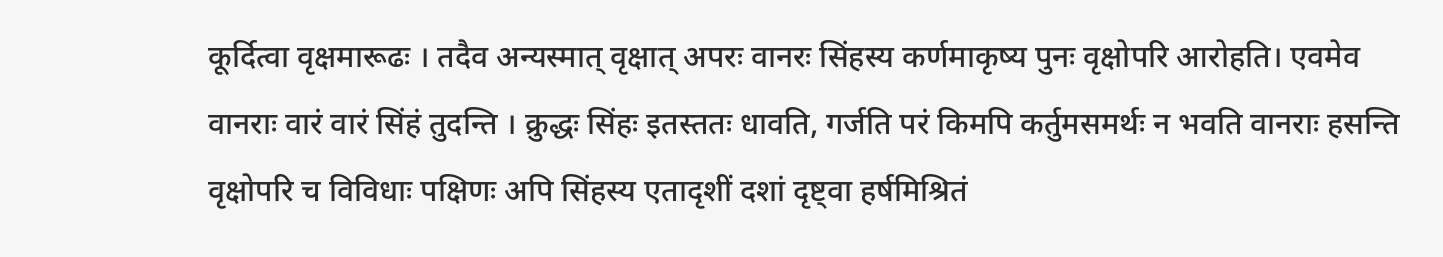कूर्दित्वा वृक्षमारूढः । तदैव अन्यस्मात् वृक्षात् अपरः वानरः सिंहस्य कर्णमाकृष्य पुनः वृक्षोपरि आरोहति। एवमेव वानराः वारं वारं सिंहं तुदन्ति । क्रुद्धः सिंहः इतस्ततः धावति, गर्जति परं किमपि कर्तुमसमर्थः न भवति वानराः हसन्ति वृक्षोपरि च विविधाः पक्षिणः अपि सिंहस्य एतादृशीं दशां दृष्ट्वा हर्षमिश्रितं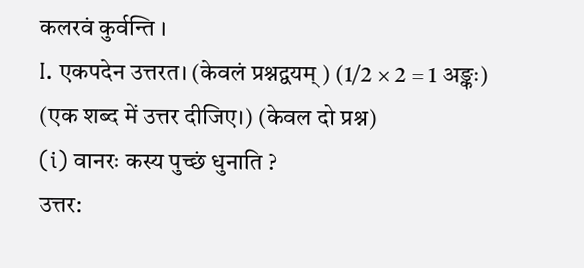कलरवं कुर्वन्ति ।
I. एकपदेन उत्तरत। (केवलं प्रश्नद्वयम् ) (1/2 × 2 = 1 अङ्कः)
(एक शब्द में उत्तर दीजिए।) (केवल दो प्रश्न)
(i) वानरः कस्य पुच्छं धुनाति ?
उत्तर: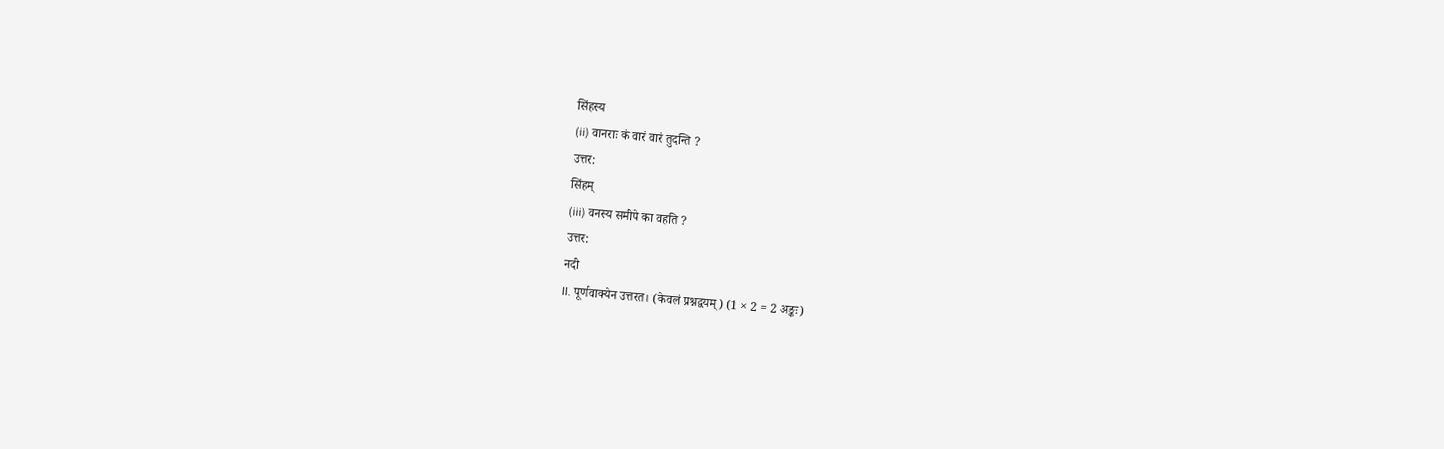सिंहस्य
(ii) वानराः कं वारं वारं तुदन्ति ?
उत्तर:
सिंहम्
(iii) वनस्य समीपे का वहति ?
उत्तर:
नदी
II. पूर्णवाक्येन उत्तरत। (केवलं प्रश्नद्वयम्) (1 × 2 = 2 अङ्कः)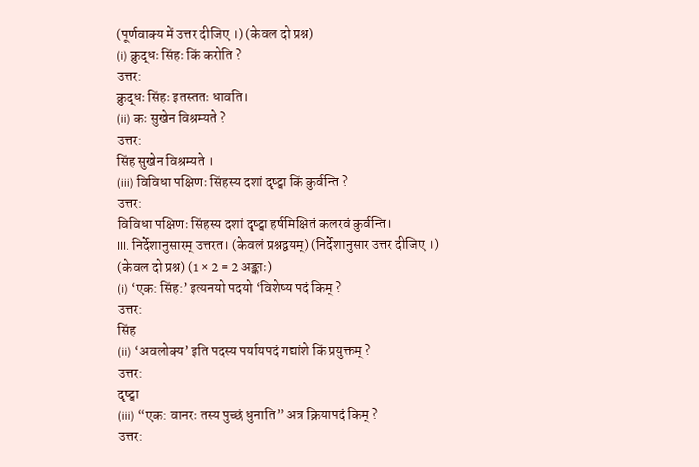(पूर्णवाक्य में उत्तर दीजिए ।) (केवल दो प्रश्न)
(i) क्रुद्धः सिंहः किं करोति ?
उत्तर:
क्रुद्धः सिंहः इतस्ततः धावति।
(ii) कः सुखेन विश्रम्यते ?
उत्तर:
सिंह सुखेन विश्रम्यते ।
(iii) विविधा पक्षिणः सिंहस्य दशां दृष्ट्वा किं कुर्वन्ति ?
उत्तर:
विविधा पक्षिणः सिंहस्य दशां दृष्ट्वा हर्षमिक्षितं कलरवं कुर्वन्ति।
III. निर्देशानुसारम् उत्तरत। (केवलं प्रश्नद्वयम्) (निर्देशानुसार उत्तर दीजिए ।) (केवल दो प्रश्न) (1 × 2 = 2 अङ्काः)
(i) ‘एक: सिंह:’ इत्यनयो पदयो ‘विशेष्य पदं किम् ?
उत्तर:
सिंह
(ii) ‘अवलोक्य’ इति पदस्य पर्यायपदं गद्यांशे किं प्रयुक्तम् ?
उत्तर:
दृष्ट्वा
(iii) “एक: वानरः तस्य पुच्छं धुनाति” अत्र क्रियापदं किम् ?
उत्तर: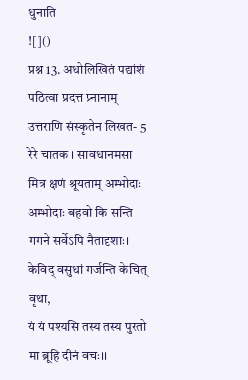धुनाति
![]()
प्रश्न 13. अधोलिखितं पद्यांशं पठित्वा प्रदत्त प्र्नानाम् उत्तराणि संस्कृतेन लिखत- 5
रेरे चातक । सावधानमसा मित्र क्षणं श्रूयताम् अम्भोदाः
अम्भोदाः बहवो कि सन्ति गगने सर्वेऽपि नैतादृशाः।
केविद् वसुधां गर्जन्ति केचित् वृथा,
यं यं पश्यसि तस्य तस्य पुरतो मा ब्रूहि दीनं वचः।।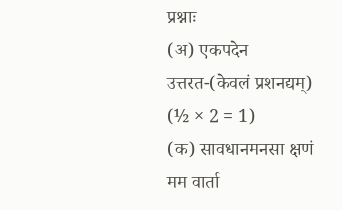प्रश्नाः
(अ) एकपदेन उत्तरत-(केवलं प्रशनद्यम्) (½ × 2 = 1)
(क) सावधानमनसा क्षणं मम वार्ता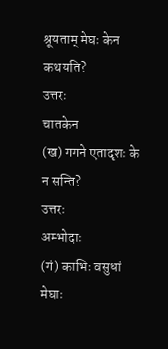श्रूयताम् मेघः केन कथयति?
उत्तरः
चातकेन
(ख) गगने एतादृशः के न सन्ति?
उत्तरः
अम्भोदाः
(गं) काभिः वसुधां मेघाः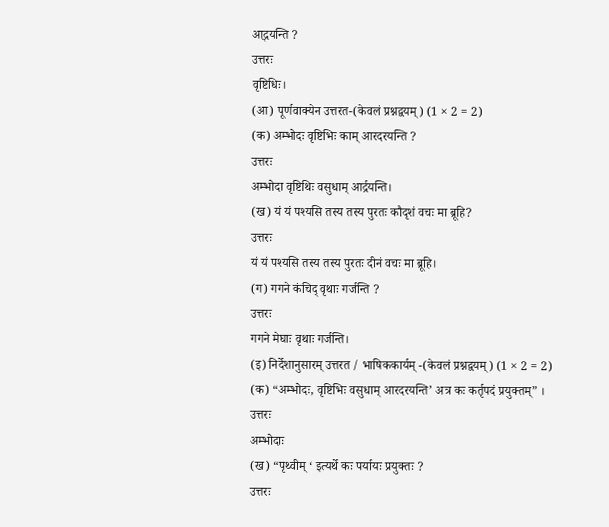आ्द्रयन्ति ?
उत्तरः
वृष्टिधिः।
(आ) पूर्णवाक्येन उत्तरत-(केवलं प्रश्नद्वयम्) (1 × 2 = 2)
(क) अम्भोदः वृष्टिभिः काम् आरदरयन्ति ?
उत्तरः
अम्भोदा वृष्टिथिः वसुधाम् आर्द्रयन्ति।
(ख) यं यं पश्यसि तस्य तस्य पुरतः कौदृशं वचः मा ब्रूहि?
उत्तरः
यं यं पश्यसि तस्य तस्य पुरतः दीनं वचः मा ब्रूहि।
(ग) गगने कंचिद् वृथाः गर्जन्ति ?
उत्तरः
गगने मेघाः वृथाः गर्जन्ति।
(इ) निर्देशानुसारम् उत्तरत / भाषिककार्यम् -(केवलं प्रश्नद्वयम्) (1 × 2 = 2)
(क) “अम्भोदः, वृष्टिभिः वसुधाम् आरदरयन्ति’ अत्र कः कर्तृपदं प्रयुक्तम्” ।
उत्तरः
अम्भोदाः
(ख) “पृथ्वीम् ‘ इत्यर्थे कः पर्यायः प्रयुक्तः ?
उत्तरः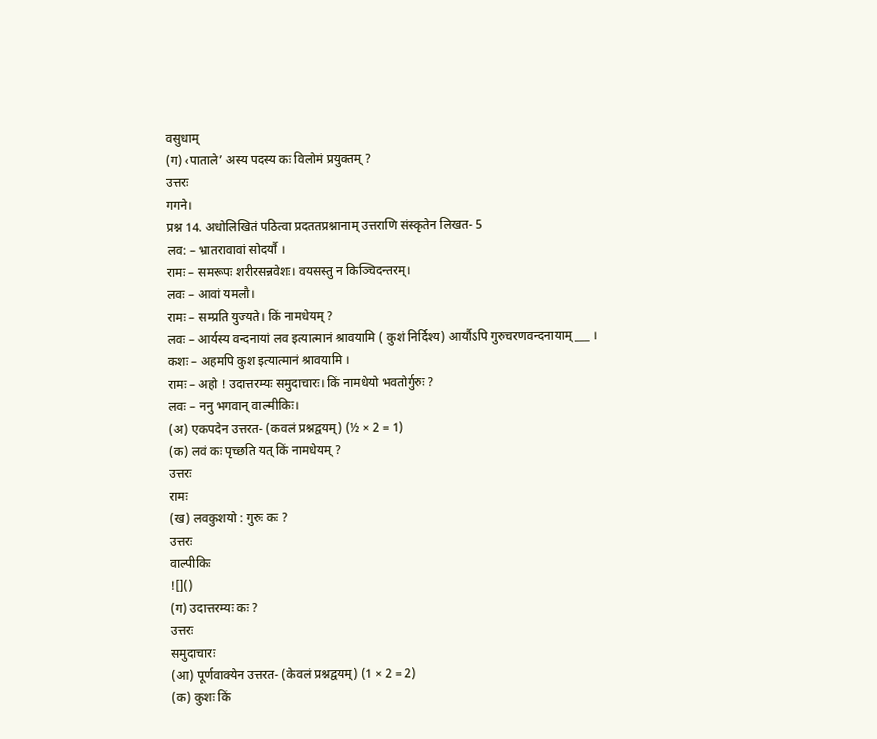वसुधाम्
(ग) ‹पाताले’ अस्य पदस्य कः विलोमं प्रयुक्तम् ?
उत्तरः
गगने।
प्रश्न 14. अधोलिखितं पठित्वा प्रदततप्रश्नानाम् उत्तराणि संस्कृतेन लिखत- 5
लव: – भ्रातरावावां सोदर्यौ ।
रामः – समरूपः शरीरसन्नवेशः। वयसस्तु न किञ्चिदन्तरम्।
लवः – आवां यमलौ।
रामः – सम्प्रति युज्यते। किं नामधेयम् ?
लवः – आर्यस्य वन्दनायां लव इत्यात्मानं श्रावयामि ( कुशं निर्दिश्य) आर्यौऽपि गुरुचरणवन्दनायाम् ___ ।
कशः – अहमपि कुश इत्यात्मानं श्रावयामि ।
रामः – अहो ! उदात्तरम्यः समुदाचारः। किं नामधेयो भवतोर्गुरुः ?
लवः – ननु भगवान् वाल्मीकिः।
(अ) एकपदेन उत्तरत- (कवलं प्रश्नद्वयम्) (½ × 2 = 1)
(क) लवं कः पृच्छति यत् किं नामधेयम् ?
उत्तरः
रामः
(ख) लवकुशयो : गुरुः कः ?
उत्तरः
वाल्पीकिः
![]()
(ग) उदात्तरम्यः कः ?
उत्तरः
समुदाचारः
(आ) पूर्णवाक्येन उत्तरत- (केवलं प्रश्नद्वयम्) (1 × 2 = 2)
(क) कुशः किं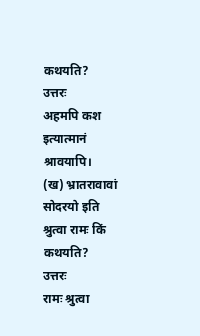कथयति?
उत्तरः
अहमपि कश इत्यात्मानं श्रावयापि।
(ख) भ्रातरावावां सोदरयो इति श्रुत्वा रामः किं कथयति?
उत्तरः
रामः श्रुत्वा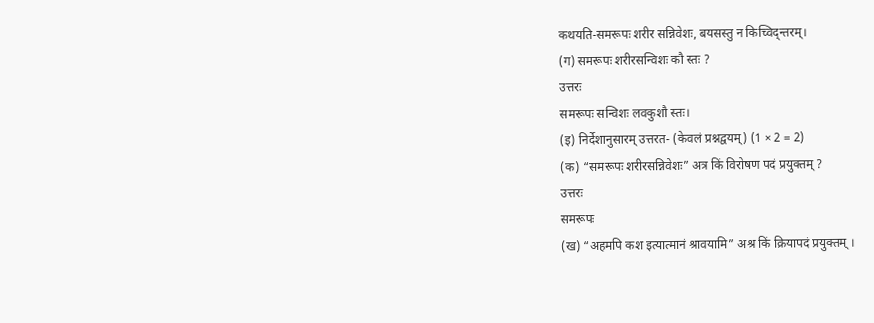कथयति-समरूपः शरीर सन्निवेशः, बयसस्तु न किच्विद्न्तरम्।
(ग) समरूपः शरीरसन्विशः कौ स्तः ?
उत्तरः
समरूपः सन्विशः लवकुशौ स्तः।
(इ) निर्देशानुसारम् उत्तरत- (केवलं प्रश्नद्वयम्) (1 × 2 = 2)
(क) “समरूपः शरीरसन्निवेशः” अत्र किं विरोषण पदं प्रयुक्तम् ?
उत्तरः
समरूपः
(ख) “अहमपि कश इत्यात्मानं श्रावयामि” अश्र किं क्रियापदं प्रयुक्तम् ।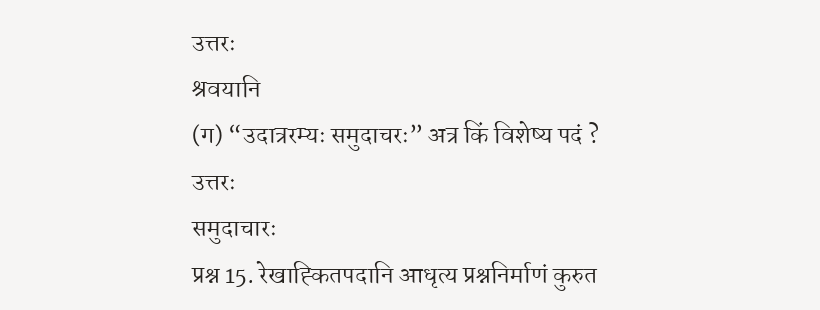उत्तरः
श्रवयानि
(ग) “उदात्ररम्यः समुदाचरः” अत्र किं विशेष्य पदं ?
उत्तरः
समुदाचारः
प्रश्न 15. रेखाह्कितपदानि आधृत्य प्रश्ननिर्माणं कुरुत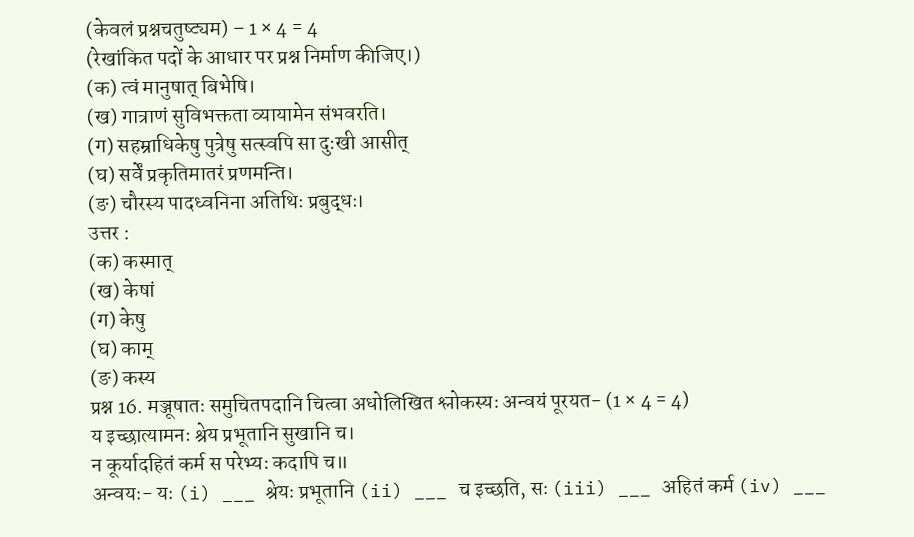(केवलं प्रश्नचतुष्ट्यम) – 1 × 4 = 4
(रेखांकित पदों के आधार पर प्रश्न निर्माण कीजिए।)
(क) त्वं मानुषात् बिभेषि।
(ख) गात्राणं सुविभक्तता व्यायामेन संभवरति।
(ग) सहम्राधिकेषु पुत्रेषु सत्स्वपि सा दुःखी आसीत्
(घ) सर्वें प्रकृतिमातरं प्रणमन्ति।
(ङ) चौरस्य पादध्वनिना अतिथिः प्रबुद्धः।
उत्तर :
(क) कस्मात्
(ख) केषां
(ग) केषु
(घ) काम्
(ङ) कस्य
प्रश्न 16. मञ्जूषातः समुचितपदानि चित्वा अधोलिखित श्लोकस्यः अन्वयं पूरयत- (1 × 4 = 4)
य इच्छात्यामनः श्रेय प्रभूतानि सुखानि च।
न कूर्यादहितं कर्म स परेभ्यः कदापि च॥
अन्वयः- यः (i) ___ श्रेयः प्रभूतानि (ii) ___ च इच्छति, सः (iii) ___ अहितं कर्म (iv) ___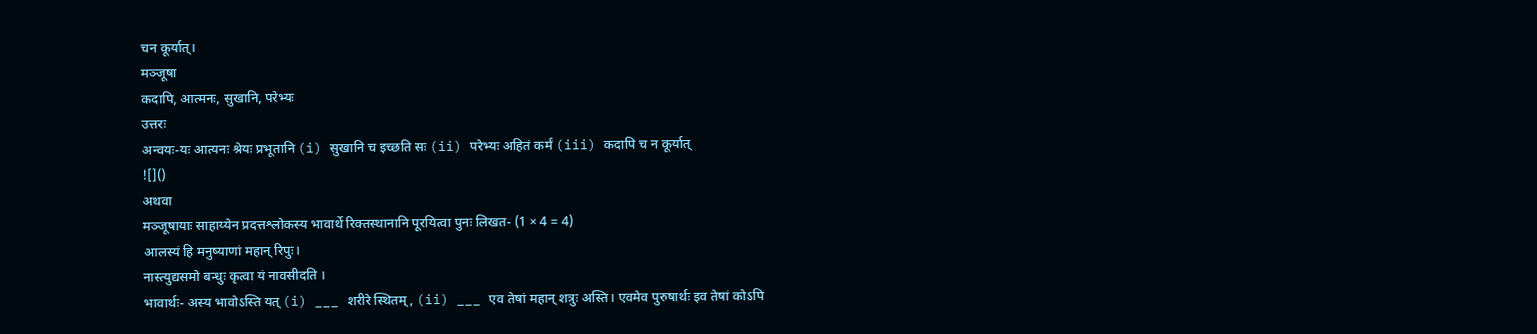चन कूर्यात्।
मञ्जूषा
कदापि, आत्मनः, सुखानि, परेभ्यः
उत्तरः
अन्वयः-यः आत्यनः श्रेयः प्रभूतानि (i) सुखानि च इच्छति सः (ii) परेभ्यः अहितं कर्मं (iii) कदापि च न कूर्यात्
![]()
अथवा
मञ्जूषायाः साहाय्येन प्रदत्तश्लोकस्य भावार्थे रिक्तस्थानानि पूरयित्वा पुनः लिखत- (1 × 4 = 4)
आलस्यं हि मनुष्याणां महान् रिपुः।
नास्त्युद्यसमो बन्धुः कृत्वा यं नावसीदति ।
भावार्थः- अस्य भावोऽस्ति यत् (i) ___ शरीरे स्थितम्, (ii) ___ एव तेषां महान् शत्रुः अस्ति। एवमेव पुरुषार्थः इव तेषां कोऽपि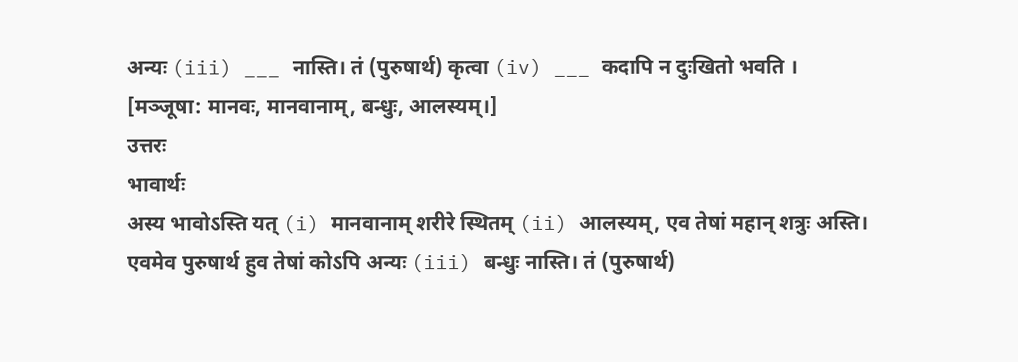अन्यः (iii) ___ नास्ति। तं (पुरुषार्थ) कृत्वा (iv) ___ कदापि न दुःखितो भवति ।
[मञ्जूषा: मानवः, मानवानाम्, बन्धुः, आलस्यम्।]
उत्तरः
भावार्थः
अस्य भावोऽस्ति यत् (i) मानवानाम् शरीरे स्थितम् (ii) आलस्यम्, एव तेषां महान् शत्रुः अस्ति। एवमेव पुरुषार्थ हुव तेषां कोऽपि अन्यः (iii) बन्धुः नास्ति। तं (पुरुषार्थ)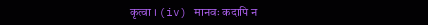कृत्वा । (iv) मानवः कदापि न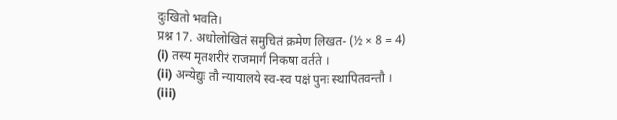दुःखितो भवति।
प्रश्न 17. अधोलोखितं समुचितं क्रमेण लिखत- (½ × 8 = 4)
(i) तस्य मृतशरीरं राजमार्गं निकषा वर्तते ।
(ii) अन्येद्युः तौ न्यायालये स्व-स्व पक्षं पुनः स्थापितवन्तौ ।
(iii)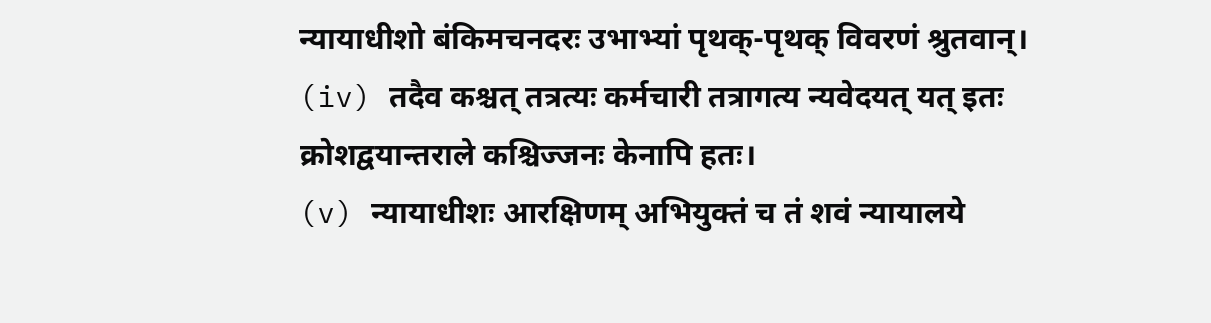न्यायाधीशो बंकिमचनदरः उभाभ्यां पृथक्-पृथक् विवरणं श्रुतवान्।
(iv) तदैव कश्चत् तत्रत्यः कर्मचारी तत्रागत्य न्यवेदयत् यत् इतः क्रोशद्वयान्तराले कश्चिज्जनः केनापि हतः।
(v) न्यायाधीशः आरक्षिणम् अभियुक्तं च तं शवं न्यायालये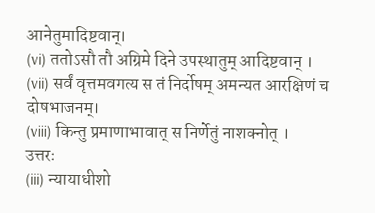आनेतुमादिष्टवान्।
(vi) ततोऽसौ तौ अग्रिमे दिने उपस्थातुम् आदिष्टवान् ।
(vii) सर्वं वृत्तमवगत्य स तं निर्दोषम् अमन्यत आरक्षिणं च दोषभाजनम्।
(viii) किन्तु प्रमाणाभावात् स निर्णेतुं नाशक्नोत् ।
उत्तरः
(iii) न्यायाधीशो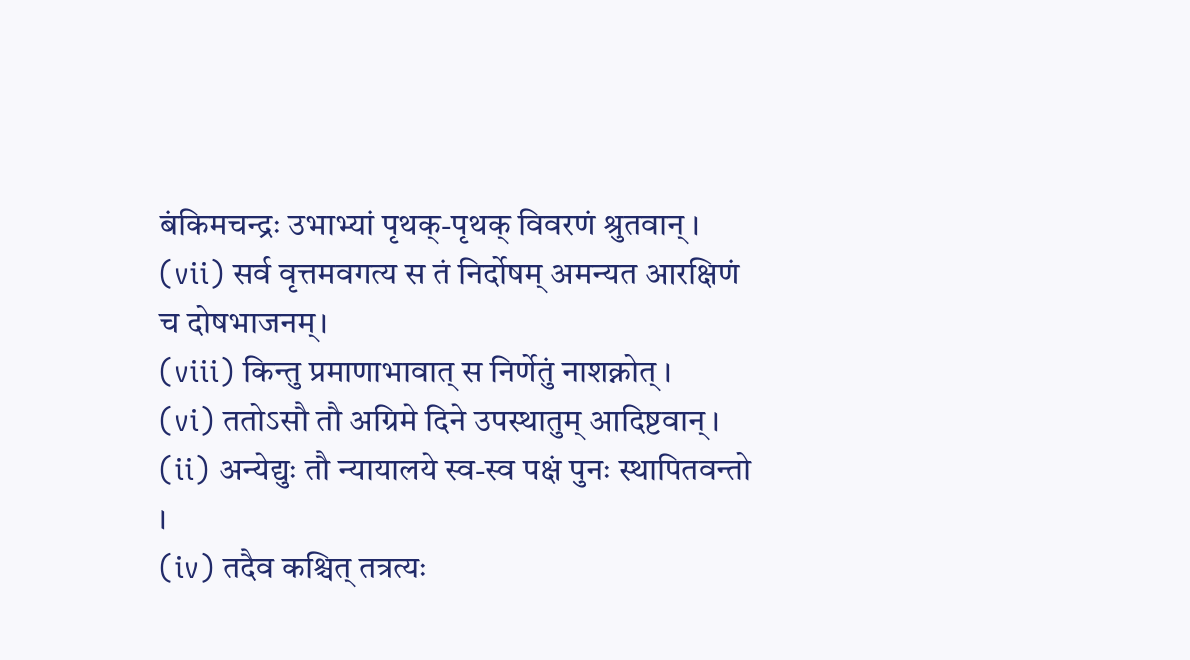बंकिमचन्द्रः उभाभ्यां पृथक्-पृथक् विवरणं श्रुतवान् ।
(vii) सर्व वृत्तमवगत्य स तं निर्दोषम् अमन्यत आरक्षिणं च दोषभाजनम्।
(viii) किन्तु प्रमाणाभावात् स निर्णेतुं नाशक्नोत् ।
(vi) ततोऽसौ तौ अग्रिमे दिने उपस्थातुम् आदिष्टवान् ।
(ii) अन्येद्युः तौ न्यायालये स्व-स्व पक्षं पुनः स्थापितवन्तो ।
(iv) तदैव कश्चित् तत्रत्यः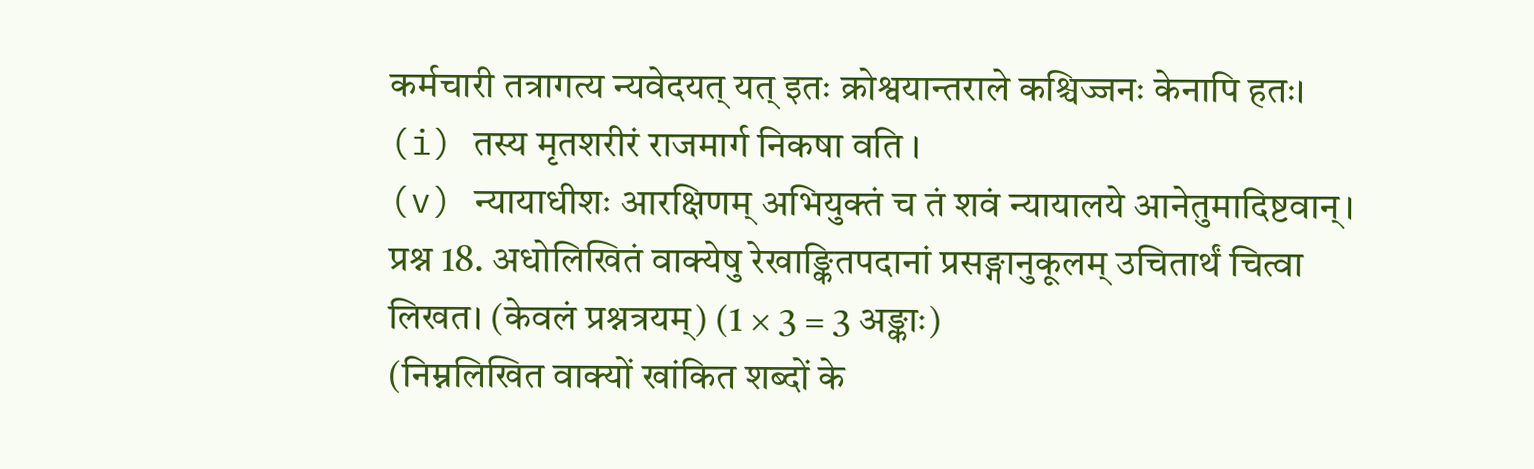कर्मचारी तत्रागत्य न्यवेदयत् यत् इतः क्रोश्वयान्तराले कश्चिज्जनः केनापि हतः।
(i) तस्य मृतशरीरं राजमार्ग निकषा वति ।
(v) न्यायाधीशः आरक्षिणम् अभियुक्तं च तं शवं न्यायालये आनेतुमादिष्टवान्।
प्रश्न 18. अधोलिखितं वाक्येषु रेखाङ्कितपदानां प्रसङ्गानुकूलम् उचितार्थं चित्वा लिखत। (केवलं प्रश्नत्रयम्) (1 × 3 = 3 अङ्काः)
(निम्नलिखित वाक्यों खांकित शब्दों के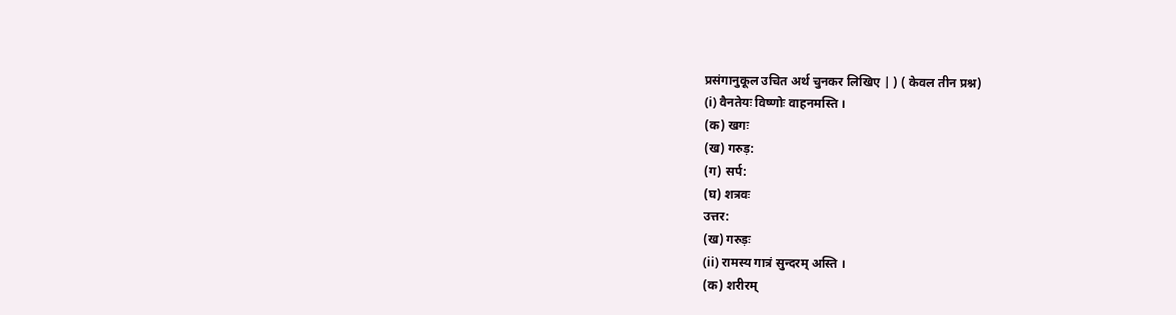प्रसंगानुकूल उचित अर्थ चुनकर लिखिए | ) ( केवल तीन प्रश्न)
(i) वैनतेयः विष्णोः वाहनमस्ति ।
(क) खगः
(ख) गरुड़:
(ग) सर्प:
(घ) शत्रवः
उत्तर:
(ख) गरुड़ः
(ii) रामस्य गात्रं सुन्दरम् अस्ति ।
(क) शरीरम्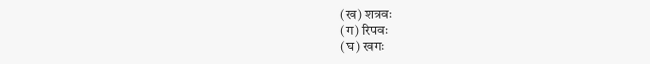(ख) शत्रवः
(ग) रिपवः
(घ) खगः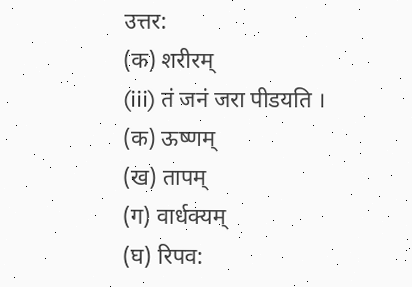उत्तर:
(क) शरीरम्
(iii) तं जनं जरा पीडयति ।
(क) ऊष्णम्
(ख) तापम्
(ग) वार्धक्यम्
(घ) रिपव: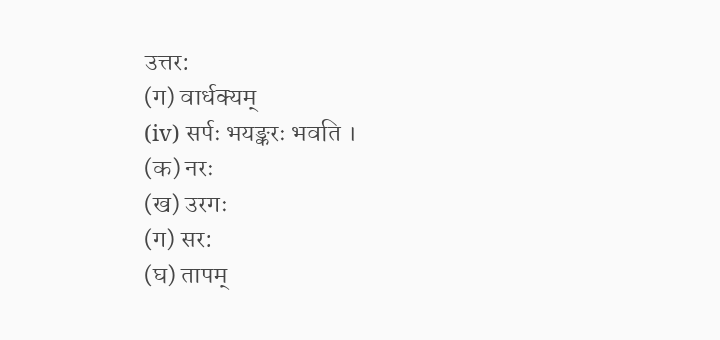उत्तर:
(ग) वार्धक्यम्
(iv) सर्पः भयङ्करः भवति ।
(क) नरः
(ख) उरगः
(ग) सर:
(घ) तापम्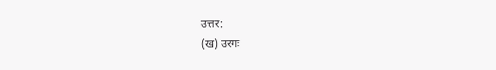उत्तर:
(ख) उरगः